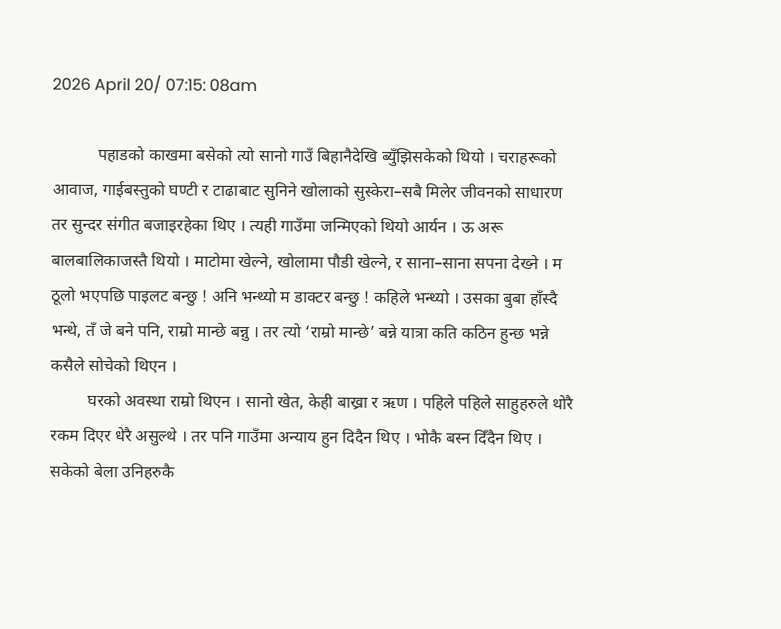2026 April 20/ 07:15: 08am

           पहाडको काखमा बसेको त्यो सानो गाउँ बिहानैदेखि ब्युँझिसकेको थियो । चराहरूको आवाज, गाईबस्तुको घण्टी र टाढाबाट सुनिने खोलाको सुस्केरा–सबै मिलेर जीवनको साधारण तर सुन्दर संगीत बजाइरहेका थिए । त्यही गाउँमा जन्मिएको थियो आर्यन । ऊ अरू बालबालिकाजस्तै थियो । माटोमा खेल्ने, खोलामा पौडी खेल्ने, र साना–साना सपना देख्ने । म ठूलो भएपछि पाइलट बन्छु ! अनि भन्थ्यो म डाक्टर बन्छु ! कहिले भन्थ्यो । उसका बुबा हाँस्दै भन्थे, तँ जे बने पनि, राम्रो मान्छे बन्नु । तर त्यो ‘राम्रो मान्छे’ बन्ने यात्रा कति कठिन हुन्छ भन्ने कसैले सोचेको थिएन ।
         घरको अवस्था राम्रो थिएन । सानो खेत, केही बाख्रा र ऋण । पहिले पहिले साहुहरुले थोरै रकम दिएर धेरै असुल्थे । तर पनि गाउँमा अन्याय हुन दिदैन थिए । भोकै बस्न दिँदैन थिए । सकेको बेला उनिहरुकै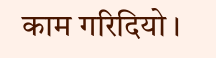काम गरिदियो ।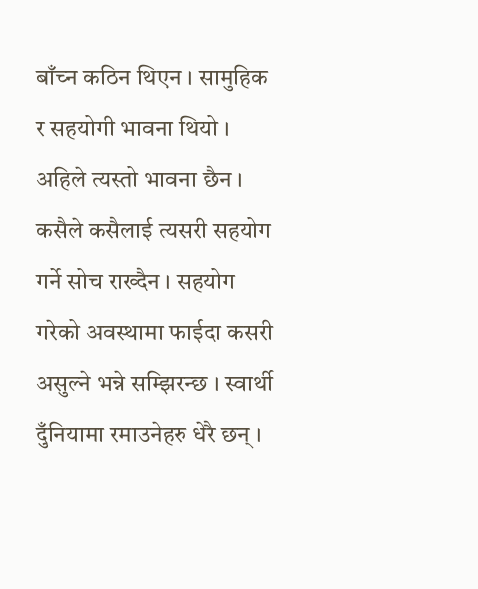बाँच्न कठिन थिएन । सामुहिक र सहयोगी भावना थियो । अहिले त्यस्तो भावना छैन । कसैले कसैलाई त्यसरी सहयोग गर्ने सोच राख्दैन । सहयोग गरेको अवस्थामा फाईदा कसरी असुल्ने भन्ने सम्झिरन्छ । स्वार्थी दुँनियामा रमाउनेहरु धेरै छन् ।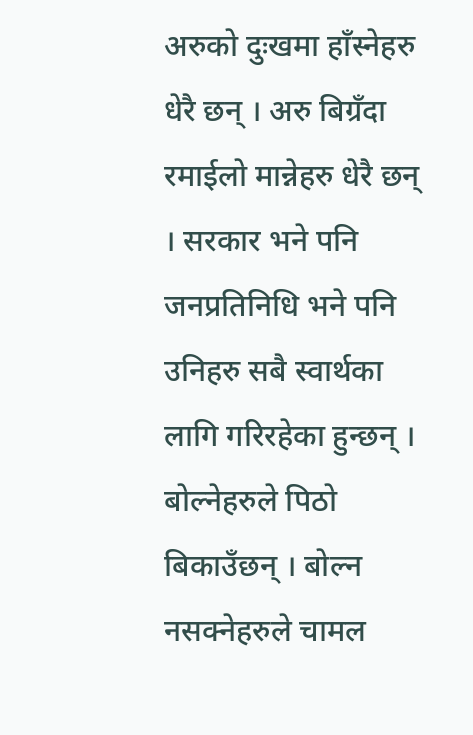अरुको दुःखमा हाँस्नेहरु धेरै छन् । अरु बिग्रँदा रमाईलो मान्नेहरु धेरै छन् । सरकार भने पनि जनप्रतिनिधि भने पनि उनिहरु सबै स्वार्थका लागि गरिरहेका हुन्छन् । बोल्नेहरुले पिठो बिकाउँछन् । बोल्न नसक्नेहरुले चामल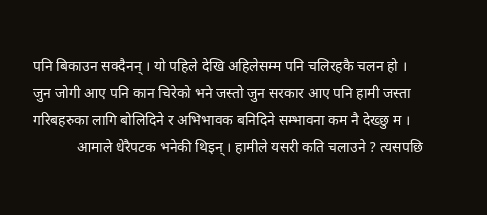पनि बिकाउन सक्दैनन् । यो पहिले देखि अहिलेसम्म पनि चलिरहकै चलन हो । जुन जोगी आए पनि कान चिरेको भने जस्तो जुन सरकार आए पनि हामी जस्ता गरिबहरुका लागि बोलिदिने र अभिभावक बनिदिने सम्भावना कम नै देख्छु म ।
            आमाले धेरैपटक भनेकी थिइन् । हामीले यसरी कति चलाउने ? त्यसपछि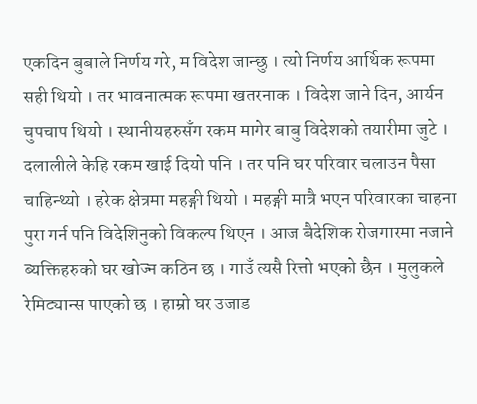एकदिन बुबाले निर्णय गरे, म विदेश जान्छु । त्यो निर्णय आर्थिक रूपमा सही थियो । तर भावनात्मक रूपमा खतरनाक । विदेश जाने दिन, आर्यन चुपचाप थियो । स्थानीयहरुसँग रकम मागेर बाबु विदेशको तयारीमा जुटे । दलालीले केहि रकम खाई दियो पनि । तर पनि घर परिवार चलाउन पैसा चाहिन्थ्यो । हरेक क्षेत्रमा महङ्गी थियो । महङ्गी मात्रै भएन परिवारका चाहना पुरा गर्न पनि विदेशिनुको विकल्प थिएन । आज बैदेशिक रोजगारमा नजाने ब्यक्तिहरुको घर खोज्न कठिन छ । गाउँ त्यसै रित्तो भएको छैन । मुलुकले रेमिट्यान्स पाएको छ । हाम्रो घर उजाड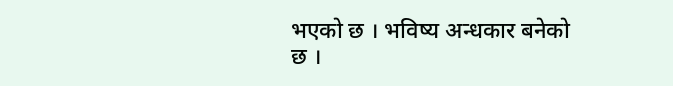भएको छ । भविष्य अन्धकार बनेको छ ।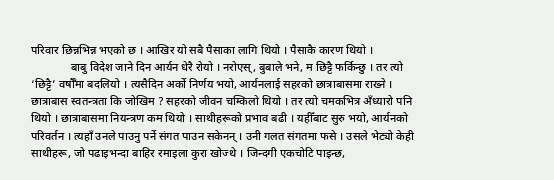परिवार छिन्नभिन्न भएको छ । आखिर यो सबै पैसाका लागि थियो । पैसाकै कारण थियो ।
              बाबु विदेश जाने दिन आर्यन धेरै रोयो । नरोएस्, बुबाले भने, म छिट्टै फर्किन्छु । तर त्यो ‘छिट्टै’ वर्षौँमा बदलियो । त्यसैदिन अर्को निर्णय भयो, आर्यनलाई सहरको छात्राबासमा राख्ने । छात्राबास स्वतन्त्रता कि जोखिम ? सहरको जीवन चम्किलो थियो । तर त्यो चमकभित्र अँध्यारो पनि थियो । छात्राबासमा नियन्त्रण कम थियो । साथीहरूको प्रभाव बढी । यहीँबाट सुरु भयो, आर्यनको परिवर्तन । त्यहाँ उनले पाउनु पर्ने संगत पाउन सकेनन् । उनी गलत संगतमा फसे । उसले भेट्यो केही साथीहरू, जो पढाइभन्दा बाहिर रमाइला कुरा खोज्थे । जिन्दगी एकचोटि पाइन्छ,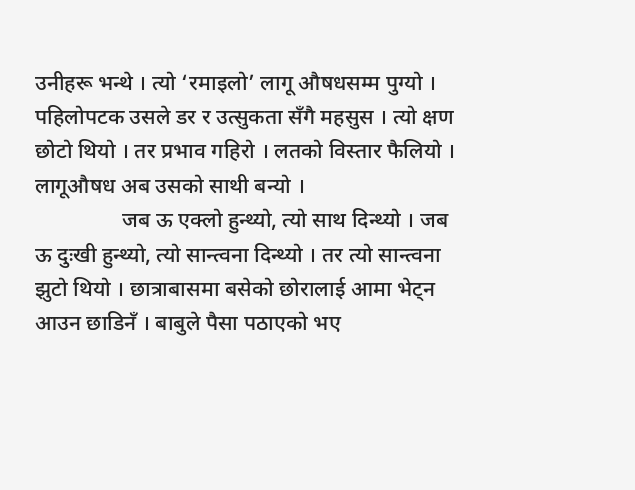उनीहरू भन्थे । त्यो ‘रमाइलो’ लागू औषधसम्म पुग्यो । पहिलोपटक उसले डर र उत्सुकता सँगै महसुस । त्यो क्षण छोटो थियो । तर प्रभाव गहिरो । लतको विस्तार फैलियो । लागूऔषध अब उसको साथी बन्यो ।
                जब ऊ एक्लो हुन्थ्यो, त्यो साथ दिन्थ्यो । जब ऊ दुःखी हुन्थ्यो, त्यो सान्त्वना दिन्थ्यो । तर त्यो सान्त्वना झुटो थियो । छात्राबासमा बसेको छोरालाई आमा भेट्न आउन छाडिनँ । बाबुले पैसा पठाएको भए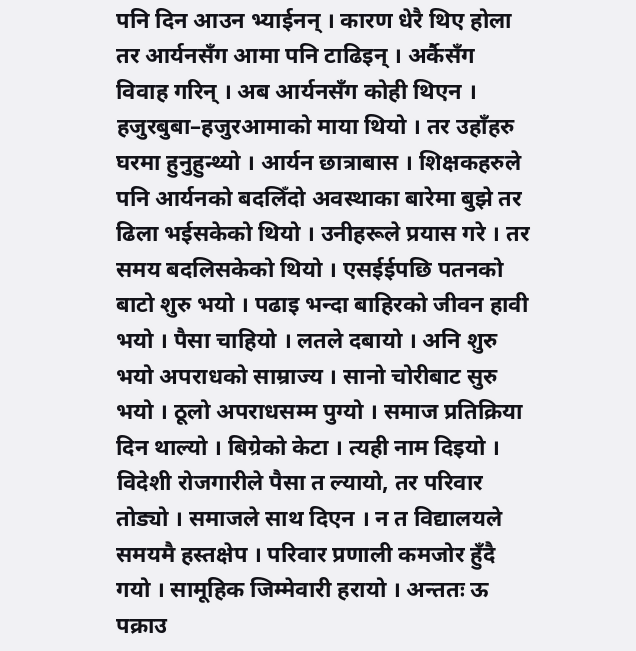पनि दिन आउन भ्याईनन् । कारण धेरै थिए होला तर आर्यनसँग आमा पनि टाढिइन् । अर्कैसँग विवाह गरिन् । अब आर्यनसँग कोही थिएन । हजुरबुबा–हजुरआमाको माया थियो । तर उहाँहरु घरमा हुनुहुन्थ्यो । आर्यन छात्राबास । शिक्षकहरुले पनि आर्यनको बदलिँदो अवस्थाका बारेमा बुझे तर ढिला भईसकेको थियो । उनीहरूले प्रयास गरे । तर समय बदलिसकेको थियो । एसईईपछि पतनको बाटो शुरु भयो । पढाइ भन्दा बाहिरको जीवन हावी भयो । पैसा चाहियो । लतले दबायो । अनि शुरु भयो अपराधको साम्राज्य । सानो चोरीबाट सुरु भयो । ठूलो अपराधसम्म पुग्यो । समाज प्रतिक्रिया दिन थाल्यो । बिग्रेको केटा । त्यही नाम दिइयो । विदेशी रोजगारीले पैसा त ल्यायो, तर परिवार तोड्यो । समाजले साथ दिएन । न त विद्यालयले समयमै हस्तक्षेप । परिवार प्रणाली कमजोर हुँदै गयो । सामूहिक जिम्मेवारी हरायो । अन्ततः ऊ पक्राउ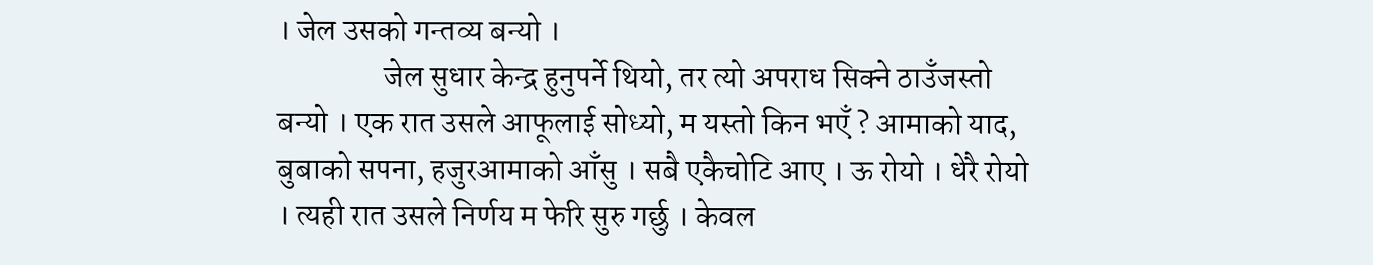। जेल उसको गन्तव्य बन्यो ।
                 जेल सुधार केन्द्र हुनुपर्ने थियो, तर त्यो अपराध सिक्ने ठाउँजस्तो बन्यो । एक रात उसले आफूलाई सोध्यो, म यस्तो किन भएँ ? आमाको याद, बुबाको सपना, हजुरआमाको आँसु । सबै एकैचोटि आए । ऊ रोयो । धेरै रोयो । त्यही रात उसले निर्णय म फेरि सुरु गर्छु । केवल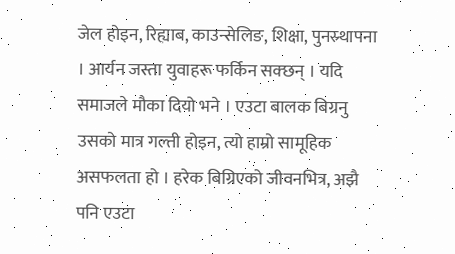जेल होइन, रिह्याब, काउन्सेलिङ, शिक्षा, पुनस्र्थापना । आर्यन जस्ता युवाहरू फर्किन सक्छन् । यदि समाजले मौका दियो भने । एउटा बालक बिग्रनु उसको मात्र गल्ती होइन, त्यो हाम्रो सामूहिक असफलता हो । हरेक बिग्रिएको जीवनभित्र, अझै पनि एउटा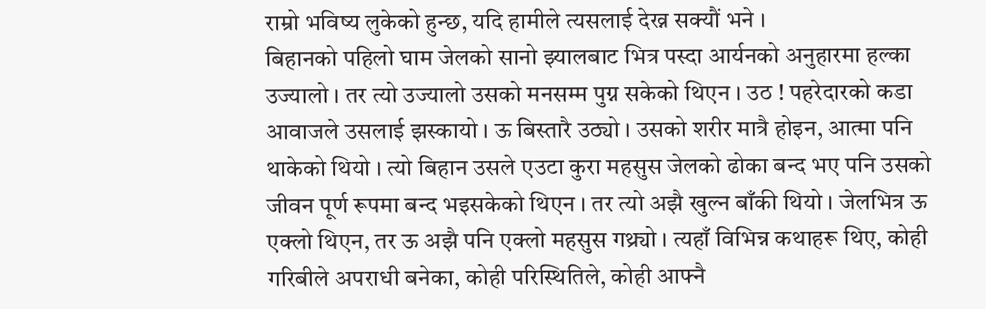राम्रो भविष्य लुकेको हुन्छ, यदि हामीले त्यसलाई देख्न सक्यौं भने ।
बिहानको पहिलो घाम जेलको सानो झ्यालबाट भित्र पस्दा आर्यनको अनुहारमा हल्का उज्यालो । तर त्यो उज्यालो उसको मनसम्म पुग्न सकेको थिएन । उठ ! पहरेदारको कडा आवाजले उसलाई झस्कायो । ऊ बिस्तारै उठ्यो । उसको शरीर मात्रै होइन, आत्मा पनि थाकेको थियो । त्यो बिहान उसले एउटा कुरा महसुस जेलको ढोका बन्द भए पनि उसको जीवन पूर्ण रूपमा बन्द भइसकेको थिएन । तर त्यो अझै खुल्न बाँकी थियो । जेलभित्र ऊ एक्लो थिएन, तर ऊ अझै पनि एक्लो महसुस गथ्र्यो । त्यहाँ विभिन्न कथाहरू थिए, कोही गरिबीले अपराधी बनेका, कोही परिस्थितिले, कोही आफ्नै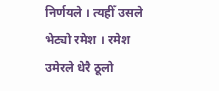निर्णयले । त्यहीँ उसले भेट्यो रमेश । रमेश उमेरले धेरै ठूलो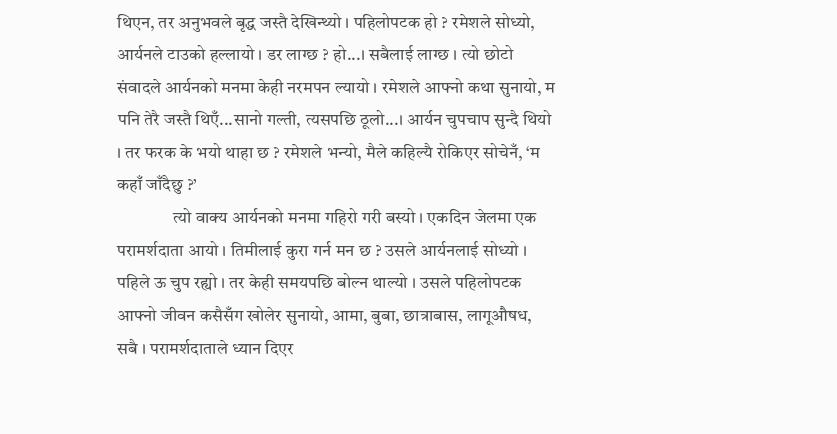थिएन, तर अनुभवले बृद्ध जस्तै देखिन्थ्यो । पहिलोपटक हो ? रमेशले सोध्यो, आर्यनले टाउको हल्लायो । डर लाग्छ ? हो...। सबैलाई लाग्छ । त्यो छोटो संवादले आर्यनको मनमा केही नरमपन ल्यायो । रमेशले आफ्नो कथा सुनायो, म पनि तेरै जस्तै थिएँ...सानो गल्ती, त्यसपछि ठूलो...। आर्यन चुपचाप सुन्दै थियो । तर फरक के भयो थाहा छ ? रमेशले भन्यो, मैले कहिल्यै रोकिएर सोचेनँ, ‘म कहाँ जाँदैछु ?’
                त्यो वाक्य आर्यनको मनमा गहिरो गरी बस्यो । एकदिन जेलमा एक परामर्शदाता आयो । तिमीलाई कुरा गर्न मन छ ? उसले आर्यनलाई सोध्यो । पहिले ऊ चुप रह्यो । तर केही समयपछि बोल्न थाल्यो । उसले पहिलोपटक आफ्नो जीवन कसैसँग खोलेर सुनायो, आमा, बुबा, छात्राबास, लागूऔषध, सबै । परामर्शदाताले ध्यान दिएर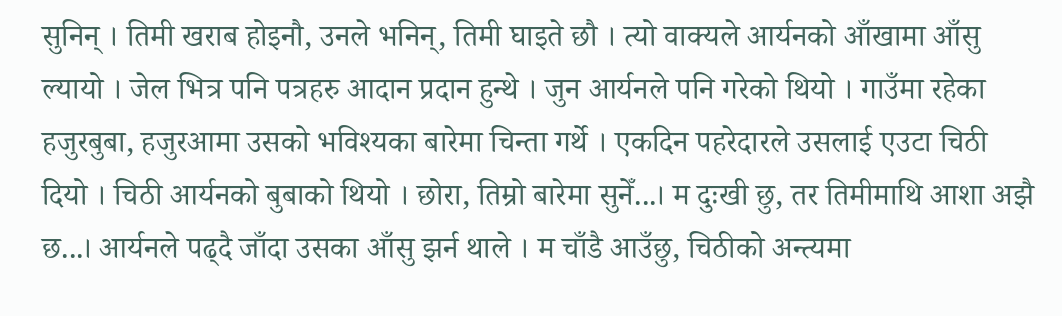सुनिन् । तिमी खराब होइनौ, उनले भनिन्, तिमी घाइते छौ । त्यो वाक्यले आर्यनको आँखामा आँसु ल्यायो । जेल भित्र पनि पत्रहरु आदान प्रदान हुन्थे । जुन आर्यनले पनि गरेको थियो । गाउँमा रहेका हजुरबुबा, हजुरआमा उसको भविश्यका बारेमा चिन्ता गर्थे । एकदिन पहरेदारले उसलाई एउटा चिठी दियो । चिठी आर्यनको बुबाको थियो । छोरा, तिम्रो बारेमा सुनेँ...। म दुःखी छु, तर तिमीमाथि आशा अझै छ...। आर्यनले पढ्दै जाँदा उसका आँसु झर्न थाले । म चाँडै आउँछु, चिठीको अन्त्यमा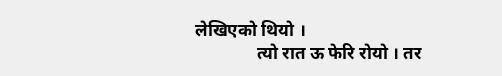लेखिएको थियो ।
              त्यो रात ऊ फेरि रोयो । तर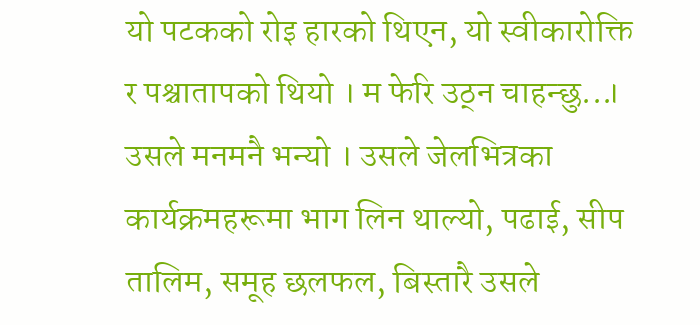यो पटकको रोइ हारको थिएन, यो स्वीकारोक्ति र पश्चातापको थियो । म फेरि उठ्न चाहन्छु...। उसले मनमनै भन्यो । उसले जेलभित्रका कार्यक्रमहरूमा भाग लिन थाल्यो, पढाई, सीप तालिम, समूह छलफल, बिस्तारै उसले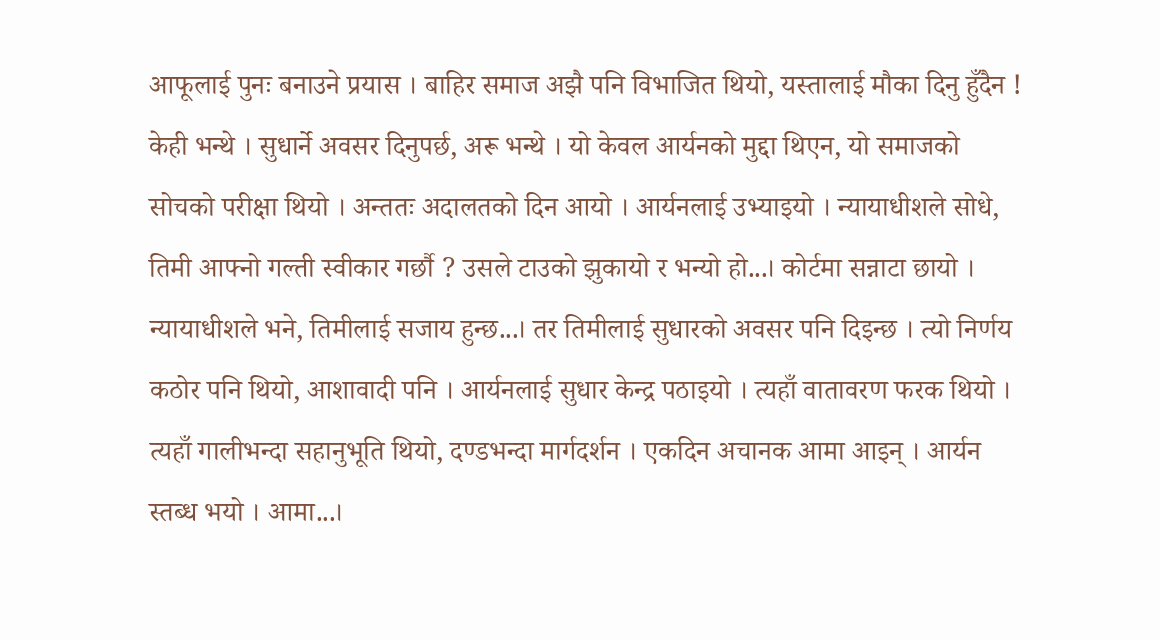आफूलाई पुनः बनाउने प्रयास । बाहिर समाज अझै पनि विभाजित थियो, यस्तालाई मौका दिनु हुँदैन ! केही भन्थे । सुधार्ने अवसर दिनुपर्छ, अरू भन्थे । यो केवल आर्यनको मुद्दा थिएन, यो समाजको सोचको परीक्षा थियो । अन्ततः अदालतको दिन आयो । आर्यनलाई उभ्याइयो । न्यायाधीशले सोधे, तिमी आफ्नो गल्ती स्वीकार गर्छौ ? उसले टाउको झुकायो र भन्यो हो...। कोर्टमा सन्नाटा छायो । न्यायाधीशले भने, तिमीलाई सजाय हुन्छ...। तर तिमीलाई सुधारको अवसर पनि दिइन्छ । त्यो निर्णय कठोर पनि थियो, आशावादी पनि । आर्यनलाई सुधार केन्द्र पठाइयो । त्यहाँ वातावरण फरक थियो । त्यहाँ गालीभन्दा सहानुभूति थियो, दण्डभन्दा मार्गदर्शन । एकदिन अचानक आमा आइन् । आर्यन स्तब्ध भयो । आमा...।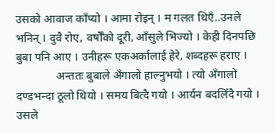उसको आवाज काँप्यो । आमा रोइन् । म गलत थिएँ..उनले भनिन् । दुवै रोए, वर्षौँको दूरी, आँसुले भिज्यो । केही दिनपछि बुबा पनि आए । उनीहरू एकअर्कालाई हेरे, शब्दहरू हराए ।
              अन्ततः बुबाले अँगालो हाल्नुभयो । त्यो अँगालो दण्डभन्दा ठूलो थियो । समय बित्दै गयो । आर्यन बदलिँदै गयो । उसले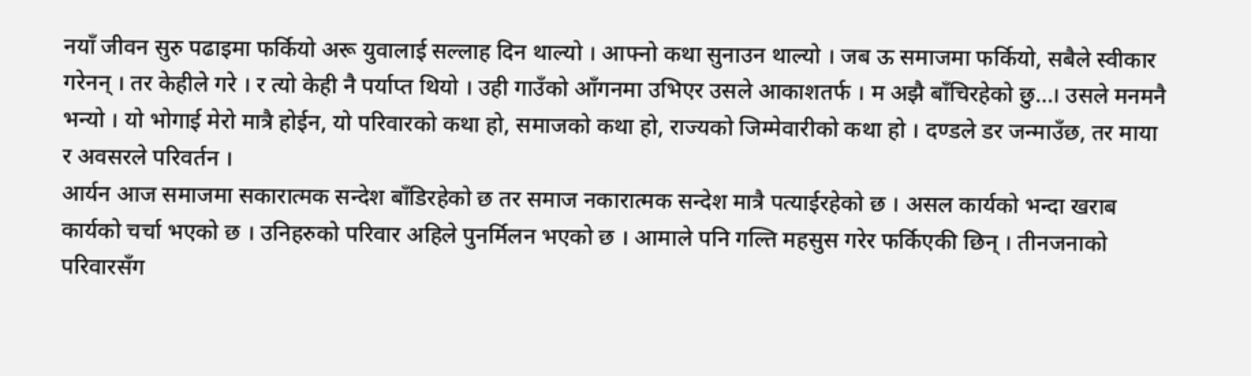नयाँ जीवन सुरु पढाइमा फर्कियो अरू युवालाई सल्लाह दिन थाल्यो । आफ्नो कथा सुनाउन थाल्यो । जब ऊ समाजमा फर्कियो, सबैले स्वीकार गरेनन् । तर केहीले गरे । र त्यो केही नै पर्याप्त थियो । उही गाउँको आँगनमा उभिएर उसले आकाशतर्फ । म अझै बाँचिरहेको छु...। उसले मनमनै भन्यो । यो भोगाई मेरो मात्रै होईन, यो परिवारको कथा हो, समाजको कथा हो, राज्यको जिम्मेवारीको कथा हो । दण्डले डर जन्माउँछ, तर माया र अवसरले परिवर्तन ।
आर्यन आज समाजमा सकारात्मक सन्देश बाँडिरहेको छ तर समाज नकारात्मक सन्देश मात्रै पत्याईरहेको छ । असल कार्यको भन्दा खराब कार्यको चर्चा भएको छ । उनिहरुको परिवार अहिले पुनर्मिलन भएको छ । आमाले पनि गल्ति महसुस गरेर फर्किएकी छिन् । तीनजनाको परिवारसँग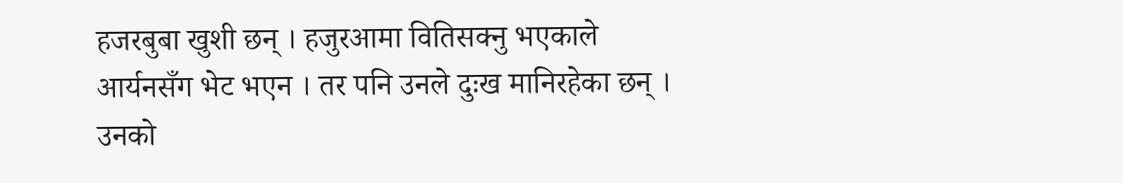हजरबुबा खुशी छन् । हजुरआमा वितिसक्नु भएकाले आर्यनसँग भेट भएन । तर पनि उनले दुःख मानिरहेका छन् । उनको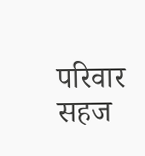परिवार सहज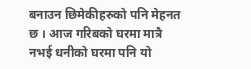बनाउन छिमेकीहरुको पनि मेहनत छ । आज गरिबको घरमा मात्रै नभई धनीको घरमा पनि यो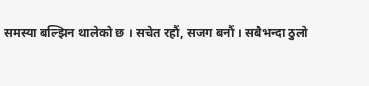समस्या बल्झिन थालेको छ । सचेत रहौं, सजग बनौं । सबैभन्दा ठुलो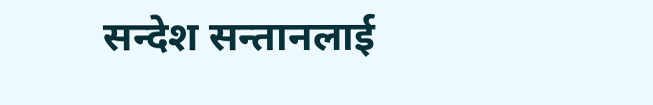सन्देश सन्तानलाई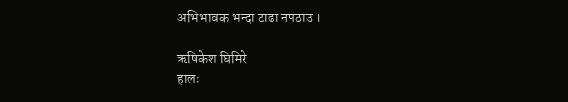अभिभावक भन्दा टाढा नपठाउ ।

ऋषिकेश घिमिरे
हालः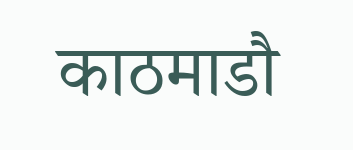काठमाडौ